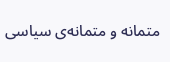متمانە و متمانەى سیاسى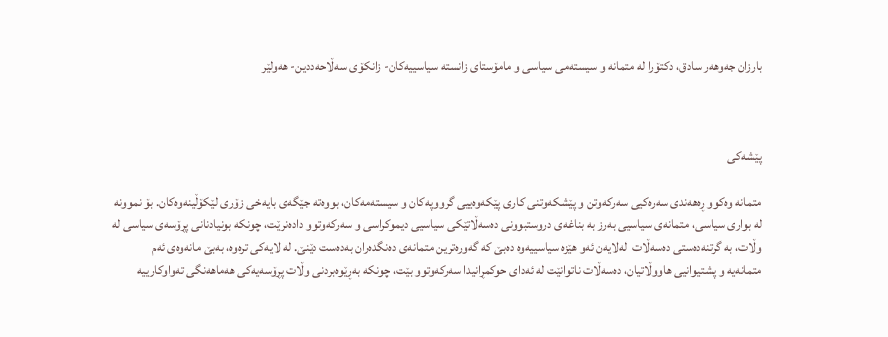بارزان جەوهەر سادق، دکتۆرا لە متمانە و سیسته‌مى سیاسى و مامۆستاى زانستە سیاسییەکان- زانکۆى سەڵاحەددین- هەولێر



پێشەکى

متمانە وەکوو ڕەهەندى سەرەکیى سەرکەوتن و پێشکەوتنى کارى پێکەوەییى گرووپەکان و سیسته‌مەکان، بووه‌تە جێگەى بایەخى زۆرى لێکۆڵینەوەکان. بۆ نموونە لە بوارى سیاسى، متمانه‌ی سیاسیی به‌رز به ‌بناغه‌ی دروستبوونی ده‌سه‌ڵاتێكی سیاسیی دیموكراسی و سه‌ركه‌وتوو داده‌نرێت، چونكه‌ بونیادنانی پڕۆسه‌ى سیاسى له‌ وڵات، به ‌گرتنه‌ده‌ستی ده‌سه‌ڵات  له‌لایه‌ن ئه‌و هێزە سیاسییه‌وه‌ ده‌بێ كه ‌گه‌وره‌ترین متمانه‌ی ده‌نگده‌ران به‌ده‌ست دێنێ. له ‌لایه‌كی تره‌وه‌، به‌بێ مانه‌وه‌ی ئه‌م متمانه‌یه ‌و پشتیوانیی هاووڵاتیان، ده‌سه‌ڵات ناتوانێت له ‌ئه‌دای حوكمڕانیدا سه‌ركه‌وتوو بێت، چونكه‌ به‌ڕێوه‌بردنى وڵات پڕۆسه‌يه‌كى هه‌ماهه‌نگى تەواوكارييه‌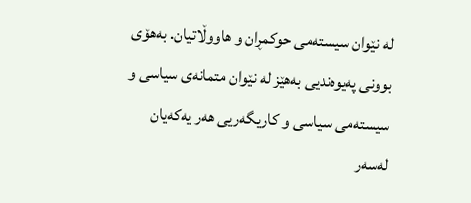له ‌نێوان سیسته‌مى حوکمڕان و هاووڵاتيان. به‌هۆى بوونى په‌يوه‌ندیى به‌هێز له ‌نێوان متمانه‌ى سياسى و سیسته‌مى سياسى و كاريگه‌ریى هه‌ر يه‌كه‌يان له‌سه‌ر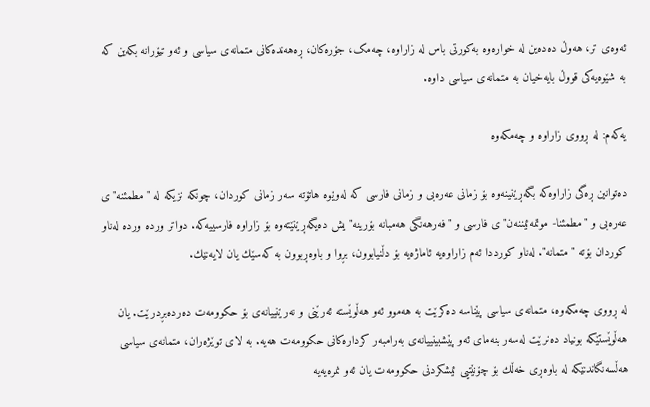ئه‌وه‌ی تر، هەوڵ دەدەین لە خوارەوە بەکورتى باس لە زاراوە، چەمک، جۆرەکان، ڕەهەندەکانى متمانەى سیاسى و ئەو تیۆرانە بکەین کە بە شێوەیەکى قووڵ بایەخیان بە متمانەى سیاسى داوە.

یەکەم: لە ڕووى زاراوە و چەمکەوە

دەتوانین ڕەگى زاراوەکە بگەڕێنینەوە بۆ زمانى عەرەبى و زمانى فارسی کە لەوێوە هاتۆتە سەر زمانى کوردان، چونکە نزیکە لە "مطمئنە"ى عەرەبى و "مطمئنا- موتمەئیننەن"ى فارسى و "فەرهەنگى هەمبانە بۆرینە"یش دەیگەڕێنێتەوە بۆ زاراوە فارسییه‌کە. دواتر وردە وردە لەناو کوردان بۆتە "متمانە". له‌ناو كورددا ئه‌م زاراوه‌يه‌ ئاماژه‌يه‌ بۆ دڵنيابوون، بڕوا و باوه‌ڕبوون به ‌كه‌سێك يان لايه‌نێك.

لە ڕووى چەمکەوە، متمانه‌ى سياسى پێناسه‌ ده‌كرێت به ‌هه‌موو ئه‌و هه‌ڵوێسته‌ ئه‌رێنى و نه‌رێنيیانه‌ى بۆ حكوومه‌ت دەردەبڕدرێت. يان هه‌ڵوێستێكه‌ بونياد ده‌نرێت له‌سه‌ر بنه‌ماى ئه‌و پێشبينيیانه‌ى به‌رامبه‌ر كرداره‌كانى حكوومه‌ت هه‌يه. بە لاى توێژەران، متمانه‌ى سياسى هه‌ڵسه‌نگاندنێكه‌ له ‌باوه‌ڕى خه‌ڵك بۆ چۆنێتیی ئيشكردنى حكوومه‌ت يان ئه‌و نمره‌يه‌يه‌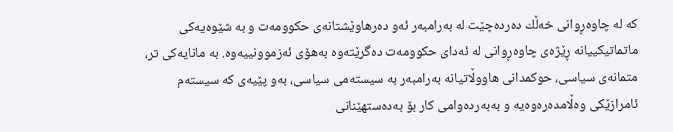كه ‌له ‌چاوه‌ڕوانى خه‌ڵك ده‌رده‌چێت له ‌به‌رامبه‌ر ئه‌و ده‌رهاوێشتانه‌ى حكوومه‌ت و به ‌شێوه‌يه‌كى ماتماتيكيیانه‌ ڕێژه‌ى چاوه‌ڕوانى له ‌ئه‌داى حكوومه‌ت ده‌گرێته‌وه‌ به‌هۆى ئه‌زموونيیه‌وه. به ‌مانايه‌كى تر، متمانه‌ى سياسى، حوكمدانى هاووڵاتيانه‌ به‌رامبه‌ر به ‌سیسته‌مى سياسى، به‌و پێيه‌ى كه‌ سیسته‌م ئامرازێكى وه‌ڵامده‌ره‌وه‌يه‌ و به‌به‌رده‌وامى كار بۆ به‌ده‌ستهێنانى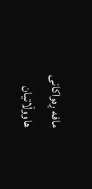مافه‌ ڕه‌وا‌كانى هاووڵاتيان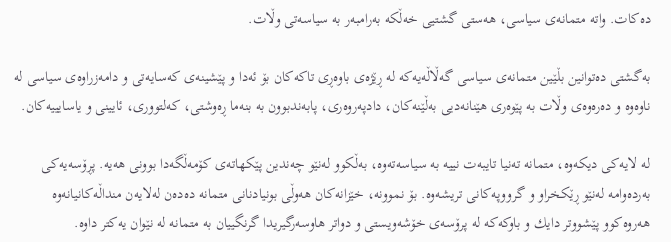ده‌كات. واته‌ متمانه‌ى سياسى، هه‌ستى گشتیى خه‌ڵكه‌ به‌رامبه‌ر به‌ سياسه‌تى وڵات.

به‌گشتى ده‌توانين بڵێين متمانه‌ى سياسى گه‌ڵاڵه‌يه‌كه‌ له ‌ڕێژه‌ى باوه‌ڕى تاكه‌كان بۆ ئه‌دا و پێشينه‌ى كه‌سايه‌تى و دامه‌زراوه‌ى سياسى له‌ ناوه‌وه‌ و ده‌ره‌وه‌ى وڵات به‌ پێوه‌رى هێنانه‌دیى به‌ڵێنه‌كان، دادپه‌روه‌رى، پابه‌ندبوون به‌ بنه‌ما ڕه‌وشتی، كه‌لتووری، ئایينی و ياساييیه‌كان.

له ‌لايه‌كى دیكه‌وه‌، متمانه‌ ته‌نیا تايبه‌ت نیيه‌ به ‌سياسه‌ته‌وه‌، به‌ڵكوو له‌نێو چه‌ندين پێكهاته‌ى كۆمه‌ڵگه‌دا بوونى هه‌يه. پڕۆسه‌يه‌كى به‌رده‌وامه‌ له‌نێو ڕێكخراو و گرووپه‌كانى تريشه‌وه‌. بۆ نموونه‌، خێزانه‌كان هه‌وڵى بونيادنانى متمانه‌ ده‌ده‌ن له‌لايه‌ن منداڵه‌كانيانه‌وه‌ هه‌روه‌كوو پێشووتر دايك و باوكه‌كه‌ له‌ پرۆسه‌ى خۆشه‌ويستى و دواتر هاوسه‌رگيریدا گرنگيیان به ‌متمانه‌ له ‌نێوان يه‌كتر داوه‌.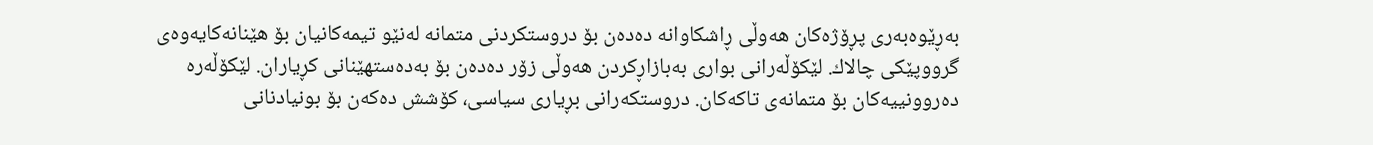به‌ڕێوه‌به‌رى پڕۆژه‌كان هه‌وڵى ڕاشكاوانه‌ ده‌ده‌ن بۆ دروستكردنى متمانه‌ له‌نێو تيمه‌كانيان بۆ هێنانه‌كايه‌وه‌ى گرووپێكى چالاك. لێكۆڵه‌رانى بوارى به‌بازاڕكردن هه‌وڵى زۆر ده‌ده‌ن بۆ به‌ده‌ستهێنانى كڕياران. لێكۆڵه‌ره‌ ده‌روونیيه‌كان بۆ متمانه‌ى تاكه‌كان. دروستكه‌رانى بڕيارى سياسى، كۆشش ده‌كه‌ن بۆ بونيادنانى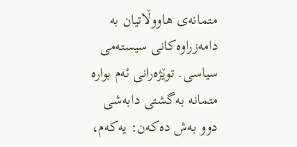متمانه‌ى هاووڵاتيان به‌ دامه‌زراوه‌كانى سیسته‌مى سياسى. توێژه‌رانى ئه‌م بواره‌ متمانه‌ به‌گشتى دابه‌شى دوو به‌ش ده‌كه‌ن: یه‌كه‌م،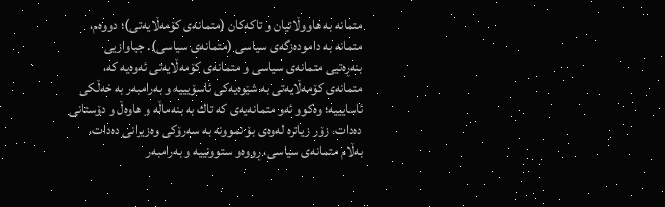متمانه‌ به ‌هاووڵاتيان و تاكه‌كان (متمانه‌ى كۆمه‌ڵايه‌تى)؛ دووه‌م، متمانه‌ به ‌دامودەزگه‌ى سياسى (متمانه‌ى سياسى). جياوازیى بنه‌ڕه‌تیى متمانه‌ى سياسى و متمانه‌ى كۆمه‌ڵايه‌تى ئه‌وه‌يه‌ كه‌، متمانه‌ى كۆمه‌ڵايه‌تى به ‌شێوه‌يه‌كى ئاسۆيیيه‌ و به‌رامبه‌ر به ‌خه‌ڵكى ئاساييیه؛ وەکوو‌ ئه‌و متمانه‌يه‌ى كه‌ تاك به‌ بنه‌ماڵه‌ و هاوه‌ڵ و دۆستانى ده‌دات، زۆر زياتره‌ له‌وه‌ى بۆ نموونه‌ به‌ سه‌رۆكى وه‌زيرانى ده‌دات، به‌ڵام متمانه‌ى سياسى، ڕووه‌و ستوونييه‌ و به‌رامبه‌ر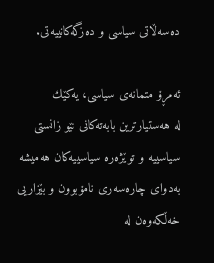ده‌سه‌ڵاتى سياسى و دەزگه‌كانیيه‌تى.

ئه‌مڕۆ متمانه‌ى سياسى، يه‌كێك له ‌هه‌ستيارترين بابه‌ته‌كانى نێو زانستى سياسیيە و توێژه‌ره‌‌ سياسیيه‌كان هه‌ميشه‌ به‌دواى چاره‌سه‌رى نامۆبوون و بێزاریی خه‌ڵكه‌وه‌ن له‌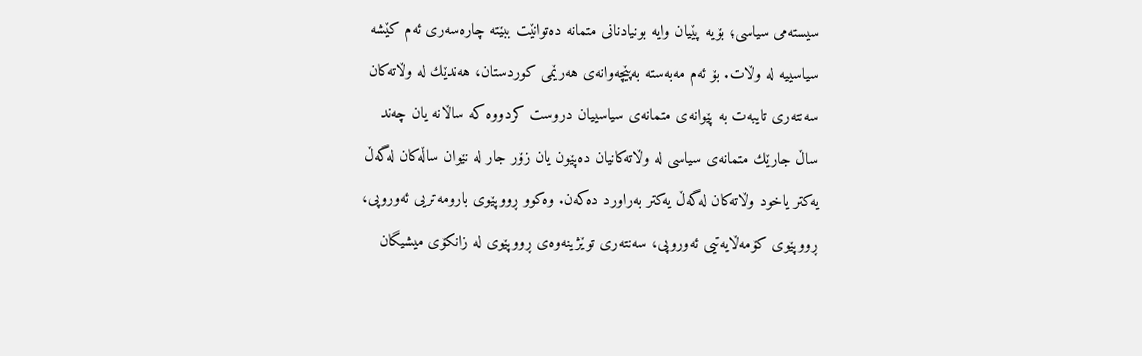سیسته‌مى سياسى؛ بۆيه‌ پێيان وايه‌ بونيادنانى متمانه‌ ده‌توانێت ببێته‌ چاره‌سه‌رى ئه‌م كێشه‌ سیاسییە‌ له ‌وڵات. بۆ ئه‌م مه‌به‌سته‌ به‌پێچه‌وانه‌ى هه‌رێمى كوردستان، هه‌ندێك له ‌وڵاته‌كان سه‌نته‌رى تايبه‌ت به‌ پێوانه‌ى متمانه‌ى سياسيیان دروست كردووه‌ كه ‌ساڵانه‌ يان چه‌ند ساڵ جارێك متمانه‌ى سياسى له‌ وڵاته‌كانيان ده‌پێون يان زۆر جار له ‌نێوان ساڵه‌كان له‌گه‌ڵ يه‌كتر ياخود وڵاته‌كان له‌گه‌ڵ يه‌كتر به‌راورد ده‌كه‌ن. وه‌كوو ڕووپێوى بارومه‌تریى ئه‌وروپى، ڕووپێوى كۆمه‌ڵايه‌تیى ئه‌وروپى، سه‌نته‌رى توێژينه‌وه‌ى ڕووپێوى له ‌زانكۆى میشيگان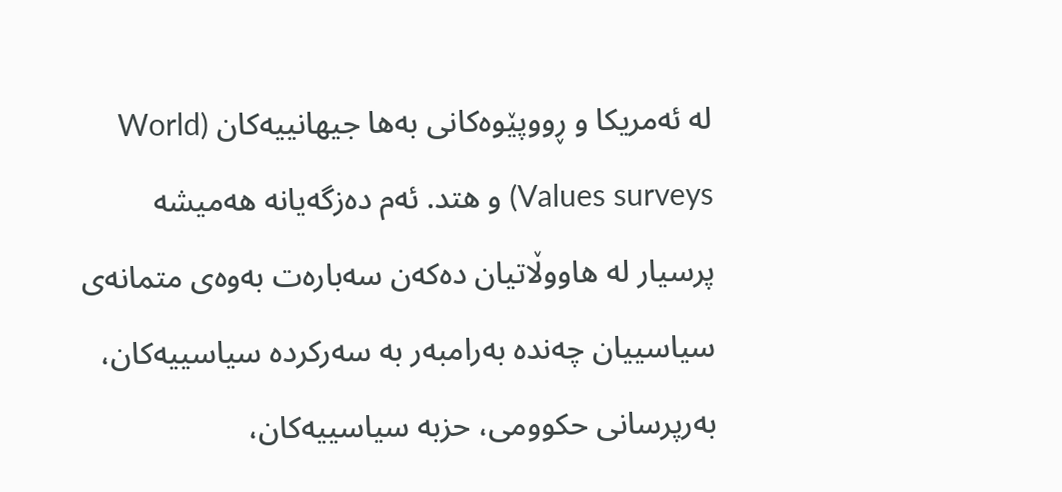له ‌ئه‌مريكا و ڕووپێوه‌كانى به‌ها جيهانييه‌كان (World Values surveys) و هتد. ئه‌م دەزگه‌‌يانه‌ هه‌ميشه‌ پرسيار له‌ هاووڵاتيان ده‌كه‌ن سه‌باره‌ت به‌وه‌ى متمانه‌ى سياسيیان چه‌نده به‌رامبه‌ر به‌ سه‌ركرده‌ سیاسییە‌كان‌، به‌ر‌پرسانى حكوومى، حزبه‌ سیاسییە‌كان،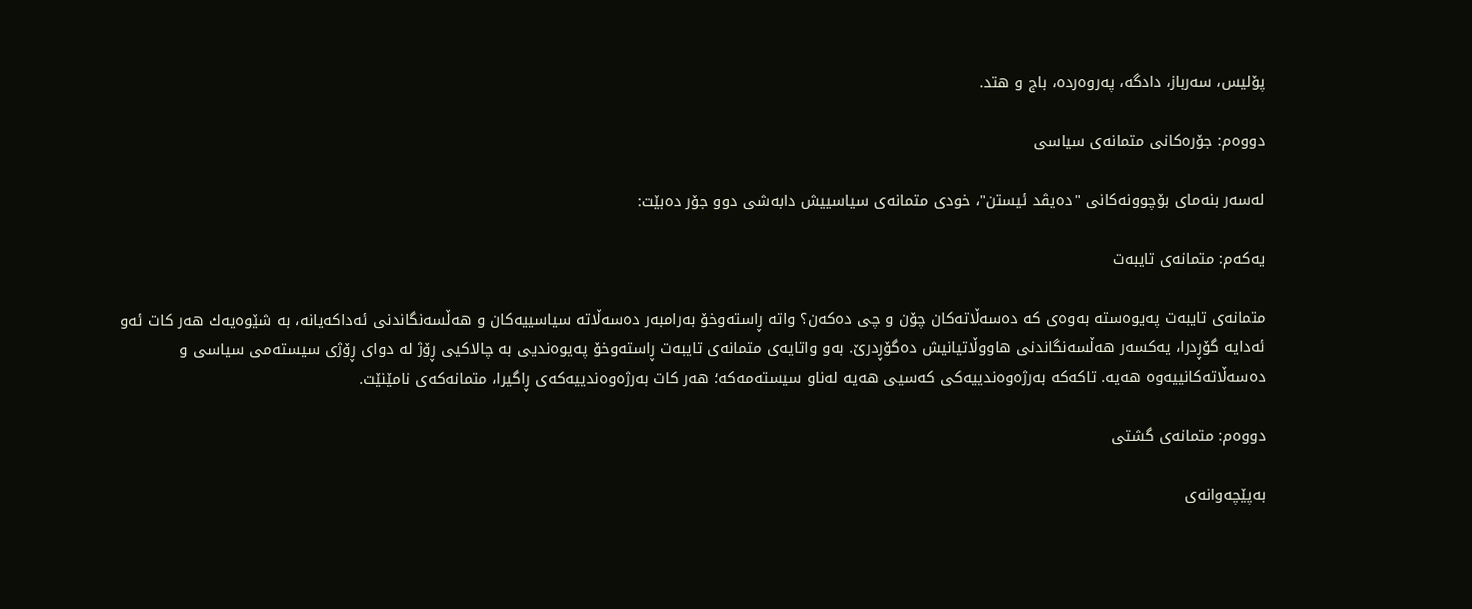پۆليس، سه‌رباز، دادگه‌، په‌روه‌رده‌، باج و هتد.

دووەم: جۆرەکانى متمانەى سیاسى

لەسەر بنەماى بۆچوونەکانى "دەیڤد ئيستن‌"، خودى متمانەى سیاسییش دابەشى دوو جۆر دەبێت:

یەکەم: متمانه‌ی تایبه‌ت

متمانه‌ى تايبه‌ت په‌يوه‌سته‌ به‌وه‌ى كه‌ ده‌سه‌ڵاته‌كان چۆن و چى ده‌كه‌ن؟ واته‌ ڕاسته‌وخۆ به‌رامبه‌ر ده‌سه‌ڵاته‌ سیاسییە‌كان و هه‌ڵسه‌نگاندنى ئه‌دا‌كه‌يانه،‌ به ‌شێوه‌يه‌ك هه‌ر كات ئەو ئەدایە گۆڕدرا، يه‌كسه‌ر هه‌ڵسه‌نگاندنى هاووڵاتيانيش ده‌گۆڕدرێ. به‌و واتايه‌ى متمانه‌ى تايبه‌ت ڕاسته‌وخۆ په‌يوه‌ندیى به‌ چالاكیى ڕۆژ له‌ دواى ڕۆژى سیسته‌مى سياسى و ده‌سه‌ڵاته‌كانیيه‌وه‌ هه‌يه. تاکەکە بەرژەوەندییەکى کەسیى هەیە لەناو سیسته‌مەکە؛ هەر کات بەرژەوەندییەکەى ڕاگیرا، متمانەکەى نامێنێت.

دووەم: متمانه‌ی گشتى

به‌پێچه‌وانه‌ى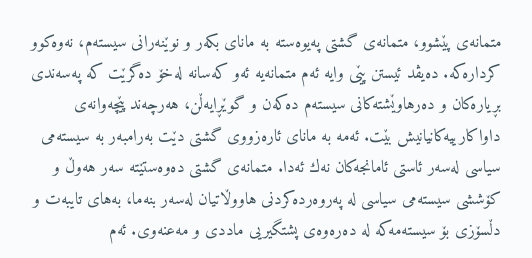متمانه‌ى پێشوو، متمانه‌ى گشتى په‌يوه‌سته‌ به ‌ماناى بكه‌ر و نوێنه‌رانى سيسته‌م، نه‌وه‌كوو كرداره‌كه‌. ده‌يڤد ئيستن پێى وايه‌ ئه‌م متمانه‌يه‌ ئه‌و كه‌سانه‌ له‌خۆ ده‌گرێت كه ‌په‌سه‌ندى بڕياره‌كان و ده‌رهاوێشته‌كانى سیسته‌م ده‌كه‌ن و گوێڕايه‌ڵن، هه‌رچه‌ند پێچه‌وانه‌ى داواكاریيه‌كانيانيش بێت. ئه‌مه‌ به ‌ماناى ئاره‌زووى گشتى دێت به‌رامبه‌ر به‌ سیسته‌مى سياسى له‌سه‌ر ئاستى ئامانجه‌كان نه‌ك ئه‌دا. متمانه‌ى گشتى ده‌وه‌ستێته‌ سه‌ر هه‌وڵ و كۆششى سیسته‌مى سياسى له‌ په‌روه‌رده‌كردنى هاووڵاتيان له‌سه‌ر بنه‌ما، به‌هاى تايبه‌ت و دڵسۆزى بۆ سیسته‌مه‌كه‌ له ‌ده‌ره‌وه‌ى پشتگيریی‌ ماددى و مه‌عنه‌وی. ئه‌م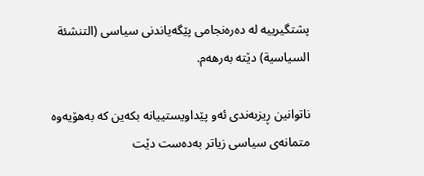پشتگيریيه‌ له ‌ده‌ره‌نجامى پێگه‌ياندنى سياسى (التنشئة السياسية) دێته‌ به‌رهه‌م.

ناتوانين ڕيزبه‌ندى ئه‌و پێداويستيیانه‌ بكه‌ين كه‌ به‌هۆيه‌وه‌ متمانه‌ى سياسى زياتر به‌ده‌ست دێت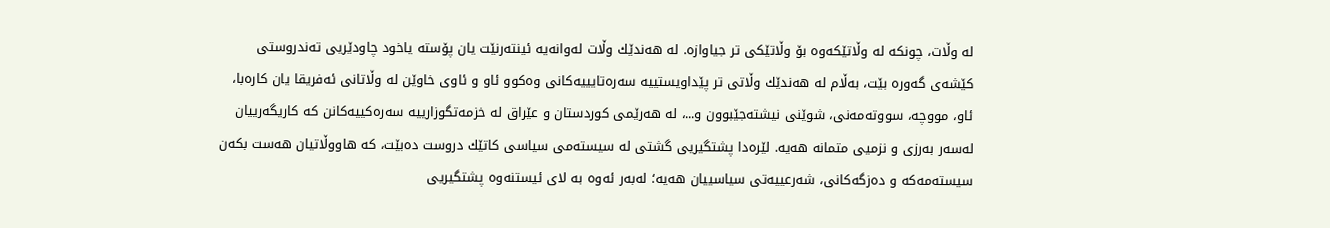له‌ وڵات، چونكه‌ له‌ وڵاتێكه‌وه‌ بۆ وڵاتێكى تر جياوازه‌. له ‌هه‌ندێك وڵات له‌وانه‌يه‌ ئينته‌رنێت يان پۆسته‌ ياخود چاودێریى ته‌ندروستى كێشه‌ى گه‌وره ‌بێت، به‌ڵام له‌ هه‌ندێك وڵاتى تر پێداويستیيه‌ سه‌ره‌تایيیه‌كانى وه‌كوو ئاو و ئاوى خاوێن له ‌وڵاتانى ئه‌فريقا يان كاره‌با، ئاو، مووچه‌، سووته‌مه‌نى، شوێنى نيشته‌جێبوون و...، له‌ هه‌رێمى كوردستان و عێراق له‌ خزمه‌تگوزارييه‌ سه‌ره‌كييه‌كانن كه‌ كاريگه‌ریيان له‌سه‌ر به‌رزى و نزمیى متمانه‌ هه‌يە. لێرەدا پشتگيریى گشتى له ‌سیسته‌مى سياسى كاتێك دروست ده‌بێت، كه ‌هاووڵاتيان هه‌ست بكه‌ن سیسته‌مه‌كه‌ و دەزگه‌كانى، شه‌رعيیه‌تى سياسيیان هه‌يه‌؛ له‌به‌ر ئه‌وه‌ به‌ لاى ئيستنه‌وه‌ پشتگيریى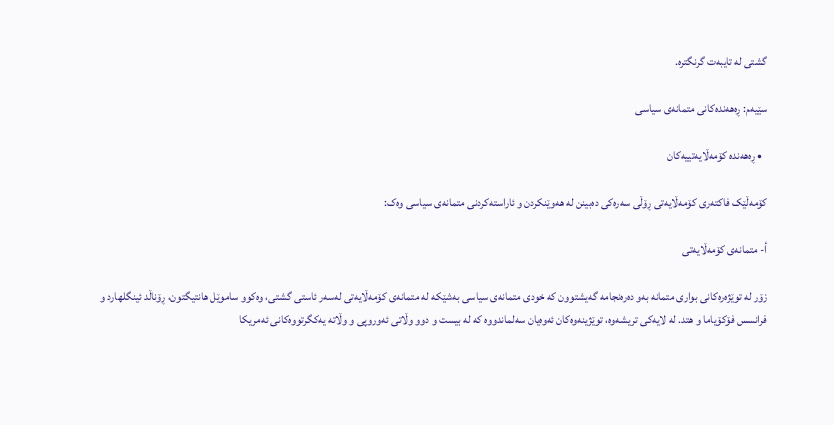گشتى له‌ تايبه‌ت گرنگتره‌.

سێیەم: ڕەهەندەکانى متمانەى سیاسى

  • ڕەهەندە کۆمەڵایەتییەکان

کۆمەڵێک فاکتەرى کۆمەڵایەتى ڕۆڵى سەرەکى دەبینن لە هەوێنکردن و ئاراستەکردنى متمانەى سیاسى وەک:

أ- متمانه‌ى كۆمه‌ڵايه‌تى

زۆر له ‌توێژه‌ره‌كانى بوارى متمانه‌ به‌و ده‌ره‌نجامه‌ گه‌يشتوون كه‌ خودى متمانه‌ى سياسى به‌شێكه‌ له‌ متمانه‌ى كۆمه‌ڵايه‌تى له‌سه‌ر ئاستى گشتى، وه‌كوو ساموێل هانتيگتون، ڕۆناڵد ئينگلهارد و فرانسس فۆكۆياما و هتد. له ‌لايه‌كى تريشه‌وه‌، توێژينه‌وه‌كان ئه‌وه‌يان سه‌لماندووه‌ كه‌ له‌ بيست و دوو وڵاتى ئه‌وروپى و وڵا‌ته‌ يه‌كگرتووه‌كانى ئه‌مريكا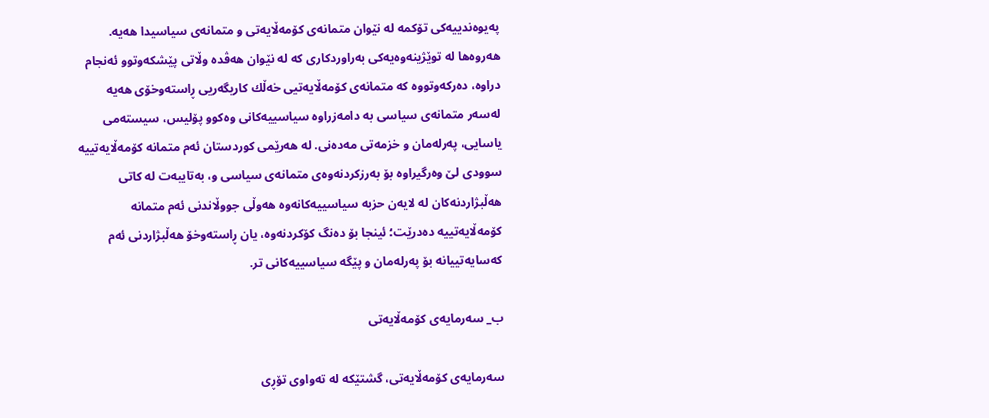په‌يوه‌ندیيه‌كى تۆكمه‌ له‌ نێوان متمانه‌ى كۆمه‌ڵايه‌تى و متمانه‌ى سياسیدا هه‌يه‌. هه‌روه‌ها له ‌توێژينه‌وه‌يه‌كى به‌راوردكارى كه‌ له‌ نێوان هه‌ڤده‌ وڵاتى پێشكه‌وتوو ئەنجام دراوە، ده‌ركه‌وتووه‌ كه‌ متمانه‌ى كۆمه‌ڵايه‌تیى خه‌ڵك كاريگه‌ریى ڕاسته‌وخۆى هه‌يه‌ له‌سه‌ر متمانه‌ى سياسى به ‌دامه‌زراوه سياسییەکانى وه‌كوو پۆليس، سیسته‌مى ياسايى، په‌رله‌مان و خزمه‌تى مه‌ده‌نى. له ‌هه‌رێمى كوردستان ئه‌م متمانه‌ كۆمه‌ڵايه‌تیيه‌ سوودى لێ وه‌رگيراوه‌ بۆ به‌رزكردنه‌وه‌ى متمانه‌ى سياسى و، به‌تايبه‌ت له‌ كاتى هه‌ڵبژاردنه‌كان له‌ لايه‌ن حزبه سیاسییە‌كانه‌وه‌ هه‌وڵى جووڵاندنى ئه‌م متمانه‌ كۆمه‌ڵايه‌تيیه‌ ده‌درێت؛ ئينجا بۆ ده‌نگ كۆكردنه‌وه، يان ڕاسته‌وخۆ هه‌ڵبژاردنى ئه‌م كه‌سايه‌تيیانه‌ بۆ په‌رله‌مان و پێگه‌ سیاسییە‌كانى تر.

ب_ سه‌رمايه‌ى كۆمه‌ڵايه‌تى

سه‌رمايه‌ى كۆمه‌ڵايه‌تى، گشتێكه‌ له ‌ته‌واوى تۆڕى‌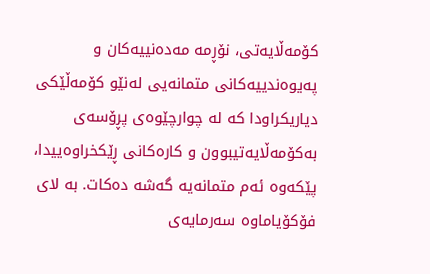كۆمه‌ڵايه‌تى، نۆڕمه‌ مه‌ده‌نیيه‌كان و په‌يوه‌نديیه‌كانى متمانه‌يى له‌نێو کۆمەڵێکى دياريكراودا كه‌ له‌ چوارچێوه‌ى پڕۆسه‌ى به‌كۆمه‌ڵايه‌تیبوون و كاره‌كانى ڕێكخراوه‌يیدا، پێكه‌وه‌ ئه‌م متمانه‌يه‌ گه‌شه‌ ده‌كات. به ‌لاى فۆكۆياماوه‌ سه‌رمايه‌ى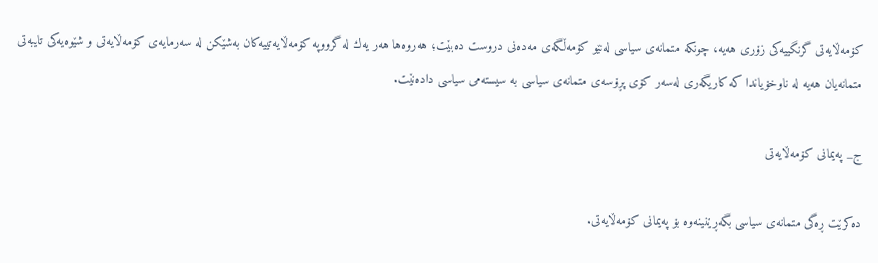كۆمه‌ڵايه‌تى گرنگيیه‌كى زۆرى هه‌يه،‌ چونكه‌ متمانه‌ى سياسى له‌نێو كۆمه‌ڵگه‌ى مه‌ده‌نى دروست ده‌بێت؛ هەروەها هه‌ر يه‌ك له‌ گرووپه‌ كۆمه‌ڵايه‌تییەکان به‌شێكن له ‌سه‌رمايه‌ى كۆمه‌ڵايه‌تى و شێوه‌يه‌كى تايبه‌تى متمانه‌يان هه‌يه‌ له ‌ناوخۆياندا كه ‌كاريگه‌رى له‌سه‌ر كۆى پڕۆسه‌ى متمانه‌ى سياسى به ‌سیسته‌مى سياسى دادەنێت.

ج_ په‌يمانى كۆمه‌ڵايه‌تى

دەکرێت ڕه‌گى متمانه‌ى سياسى بگه‌ڕێنينه‌وه‌ بۆ په‌يمانى كۆمه‌ڵايه‌تى.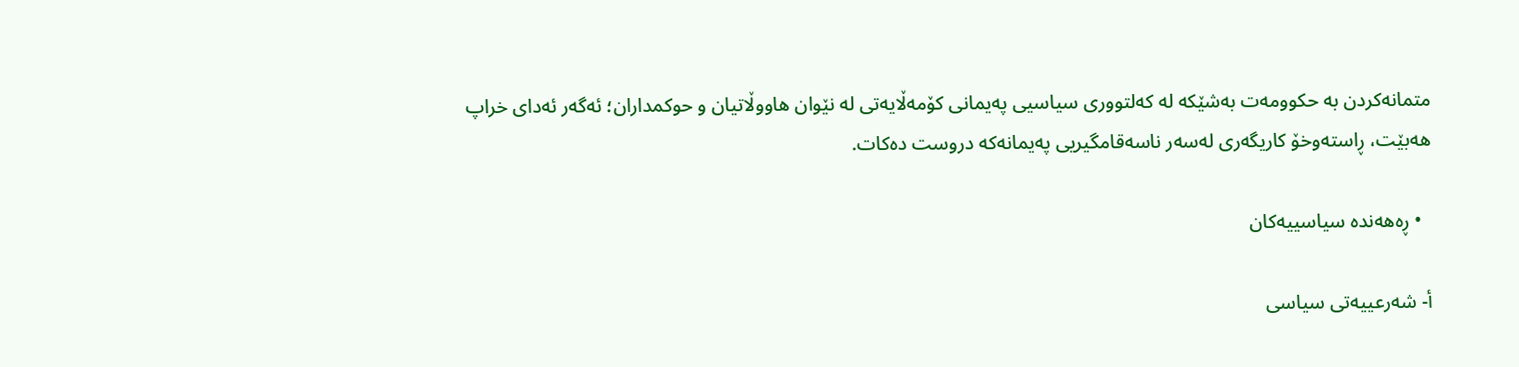متمانه‌كردن به‌ حكوومه‌ت به‌شێكه‌ له‌ كه‌لتوورى سياسیى په‌يمانى كۆمه‌ڵايه‌تى له ‌نێوان هاووڵاتيان و حوكمداران؛ ئه‌گه‌ر ئه‌داى خراپ هه‌بێت، ڕاسته‌وخۆ كاريگه‌رى له‌سه‌ر ناسه‌قامگيریى په‌يمانه‌كه‌ دروست ده‌كات.

  • ڕه‌هه‌نده‌ سیاسییە‌كان

أ- شه‌رعیيه‌تى سياسى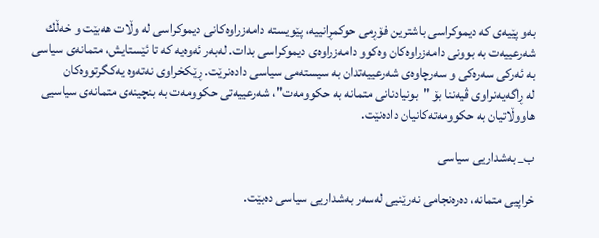به‌و پێيه‌ى كه‌ ديموكراسى باشترين فۆڕمى حوكمڕانیيه‌، پێويسته‌ دامه‌زراوه‌كانى ديموكراسى له‌ وڵات هه‌بێت و خه‌ڵك شه‌رعیيه‌ت به‌ بوونى دامه‌زراوه‌كان وه‌كوو دامه‌زراوه‌ى ديموكراسى بدات. له‌به‌ر ئه‌وه‌يه‌ كه ‌تا ئێستایش، متمانه‌ى سياسى به ‌ئه‌ركى سه‌ره‌كى و سه‌رچاوه‌ى شه‌رعیيه‌تدان به ‌سیسته‌مى سياسى داده‌نرێت. ڕێكخراوى نه‌ته‌وه‌ يه‌كگرتووه‌كان له ‌ڕاگه‌يه‌نراوى ڤيه‌ننا بۆ "بونيادنانى متمانه‌ به‌ حكوومه‌ت"، شه‌رعیيه‌تى حكوومه‌ت به ‌بنچينه‌ى متمانه‌ى سياسیى هاووڵاتيان به‌ حكوومه‌ته‌كانيان داده‌نێت.

ب_ به‌شداریى سياسى

خراپیى متمانه،‌ ده‌ره‌نجامى نه‌رێنیى له‌سه‌ر به‌شداریى سياسى ده‌بێت.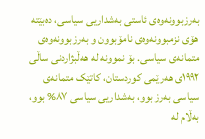به‌رزبوونه‌وه‌ى ئاستى به‌شداریى سياسى، ده‌بێته‌ هۆى نزمبوونه‌وه‌ى نامۆبوون و به‌رزبوونه‌وه‌ى متمانه‌ى سياسى. بۆ نموونە لە هەڵبژاردنى ساڵى ١٩٩٢ى هەرێمى کوردستان، کاتێک متمانەى سیاسى بەرز بوو، به‌شداریى سياسى ٨٧% بوو، بەڵام لە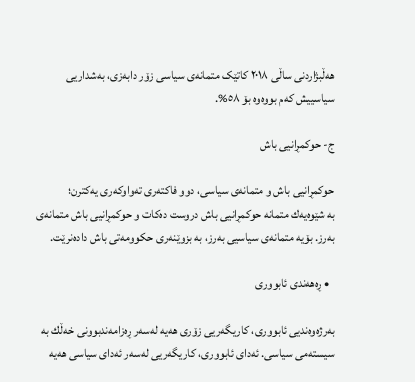هەڵبژاردنى ساڵى ٢٠١٨ کاتێک متمانەى سیاسى زۆر دابەزى، بەشداریی سیاسییش کەم بووەوە بۆ ٥٨%.

ج- حوکمڕانیی باش

حوکمڕانیی باش و متمانه‌ى سياسى، دوو فاكته‌رى ته‌واوكه‌رى يه‌كترن؛ به ‌شێوه‌يه‌ك متمانه‌ حوکمڕانیی باش دروست ده‌كات و حوکمڕانیی باش متمانه‌ى به‌رز. بۆيه‌ متمانه‌ى سياسیى به‌رز، به ‌بزوێنه‌رى حكوومه‌تى باش داده‌نرێت.

  • ڕه‌هه‌ندى ئابوورى

به‌رژه‌وه‌ندیى ئابوورى، كاريگه‌ریى زۆرى هه‌يه‌ له‌سه‌ر ڕه‌زامه‌ندبوونى خه‌ڵك به‌ سیسته‌مى سياسى. ئه‌داى ئابوورى، كاريگه‌ریى له‌سه‌ر ئه‌داى سياسى هه‌يه‌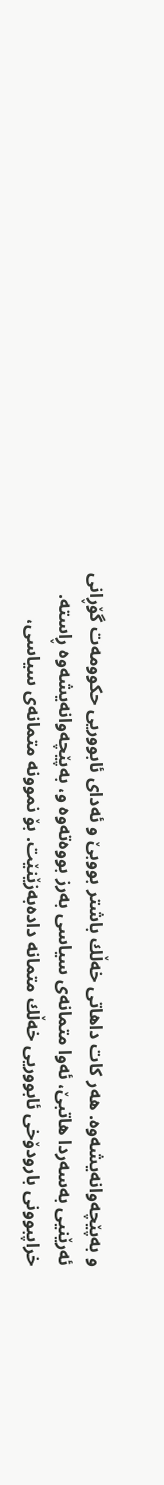و به‌پێچه‌وانه‌یشه‌وه‌. هه‌ر كات داهاتى خه‌ڵك باشتر بووبێ و ئه‌داى ئابووریى حكوومه‌ت گۆڕانى ئه‌رێنیى به‌سه‌ردا هاتبێ، ئه‌وا متمانه‌ى سياسى به‌رز بووه‌ته‌وه‌ و، به‌پێچه‌وانه‌یشه‌وه‌ ڕاسته‌. خراپبوونى بارودۆخى ئابووریى خه‌ڵك متمانه‌ داده‌به‌زێنێت. بۆ نموونه‌ متمانه‌ى سياسى،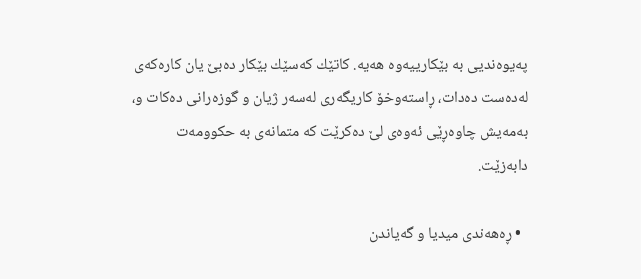په‌يوه‌ندیى به‌ بێكارييه‌وه‌ هه‌يه‌. كاتێك كه‌سێك بێكار ده‌بێ يان كاره‌كه‌ى له‌ده‌ست ده‌دات، ڕاسته‌وخۆ كاريگه‌رى له‌سه‌ر ژيان و گوزه‌رانى ده‌كات و، بە‌مه‌یش چاوه‌ڕێى ئه‌وه‌ى لێ ده‌كرێت كه‌ متمانه‌ى به‌ حكوومه‌ت دابه‌زێت.

  • ڕه‌هه‌ندى ميديا و گه‌ياندن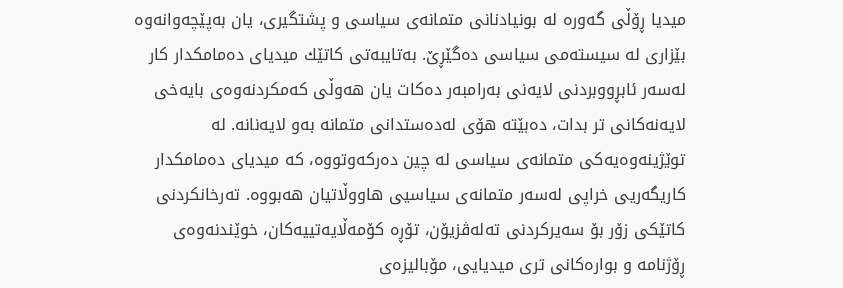ميديا ڕۆڵى گه‌وره‌ له ‌بونيادنانى متمانه‌ى سياسى و پشتگيرى، يان به‌پێچه‌وانه‌وه‌ بێزارى له ‌سیسته‌مى سياسى ده‌گێڕێ. به‌تايبه‌تى كاتێك ميدياى ده‌مامكدار كار له‌سه‌ر ئابڕووبردنى لايه‌نى به‌رامبه‌ر ده‌كات يان هه‌وڵى كه‌مكردنه‌وه‌ى بايه‌خى لايه‌نه‌كانى تر بدات، ده‌بێته‌ هۆى له‌ده‌ستدانى متمانه‌ به‌و لايه‌نانه. له‌ توێژينه‌وه‌يه‌كى متمانه‌ى سياسى له‌ چين ده‌ركه‌وتووه‌، كه‌ ميدياى ده‌مامكدار كاريگه‌ریى خراپى له‌سه‌ر متمانه‌ى سياسیى هاووڵاتيان هه‌بووه‌. ته‌رخانكردنى كاتێكى زۆر بۆ سه‌يركردنى ته‌له‌ڤزیۆن، تۆڕه ‌كۆمه‌ڵايه‌تيیه‌كان، خوێندنه‌وه‌ى ڕۆژنامه ‌و بواره‌كانى ترى ميديايى، مۆباليزه‌ى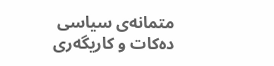متمانه‌ى سياسى ده‌كات و كاريگه‌رى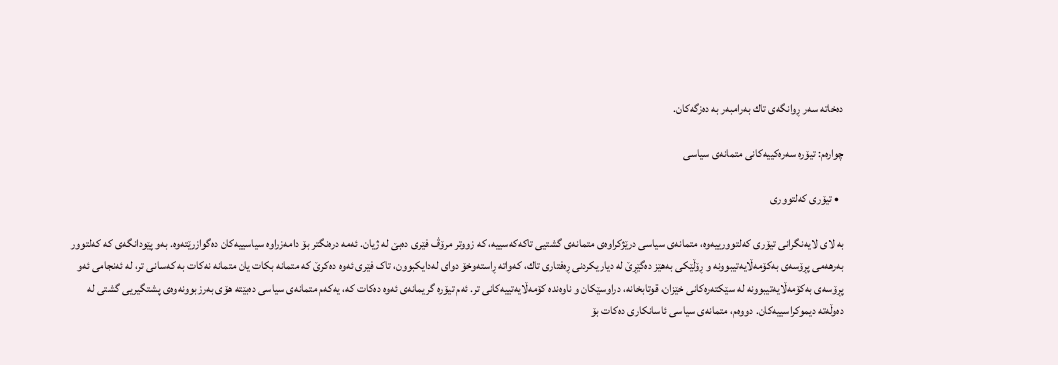ده‌خاته‌ سه‌ر ڕوانگه‌ى تاك به‌رامبه‌ر به‌ دەزگه‌كان.

چوارەم: تیۆرە سەرەکییەکانى متمانەى سیاسى

  • تيۆرى كه‌لتووری

بە لای لایەنگرانی تیۆری که‌لتوورییەوە، متمانەی سیاسی درێژکراوەی متمانەی گشتیی تاکەکەسییە، کە زووتر مرۆڤ فێری دەبێ له‌ ژیان. ئەمە درەنگتر بۆ دامەزراوە سیاسییەکان دەگوازرێتەوە. به‌و پێودانگه‌ی كه‌ كه‌لتوور به‌رهه‌می پڕۆسه‌ی به‌كۆمه‌ڵایه‌تیبوونه ‌و ڕۆڵێكی به‌هێز ده‌گێڕێ له‌ دیاریكردنی ڕه‌فتاری تاك، كه‌واته‌ ڕاستەوخۆ دوای لەدایکبوون، تاک فێری ئەوە دەکرێ کە متمانە بکات یان متمانە نەکات بە کەسانی تر، لە ئەنجامی ئەو پڕۆسەی بەکۆمەڵایەتیبوونە لە سێكته‌ره‌كانی خێزان، قوتابخانە، دراوسێکان و ناوەندە کۆمەڵایەتییەکانی تر. ئەم تیۆرە گریمانەی ئەوە دەکات کە، یەکەم متمانەی سیاسی دەبێتە هۆی بەرزبوونەوەی پشتگیریی گشتی لە دەوڵەتە دیموکراسییەکان. دووەم، متمانەی سیاسی ئاسانکاری دەکات بۆ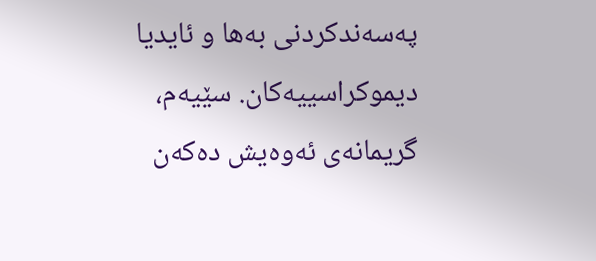پەسەندکردنی بەها و ئایدیا دیموکراسییەکان. سێیەم،  گریمانەی ئەوەیش دەکەن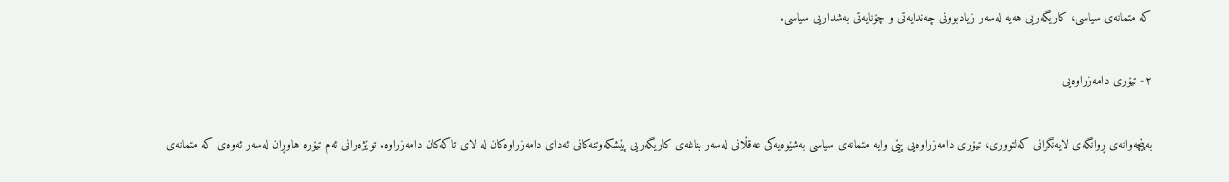کە متمانەی سیاسی، کاریگەریی هەیە لەسەر زیادبوونی چەندایەتی و چۆنایەتی بەشداریی سیاسی.

٢- تیۆرى دامه‌زراوه‌يى

بەپێچەوانەی ڕوانگەی لایەنگرانی که‌لتووری، تیۆری دامەزراوەیی پێی وایە متمانەی سیاسی بەشێوەیەکی عەقڵانی لەسەر بناغەی کاریگەریی پێشکەوتنەکانی ئەدای دامەزراوەکان لە لای تاکەکان دامەزراوە. توێژەرانی ئەم تیۆرە هاوڕان لەسەر ئەوەی کە متمانەی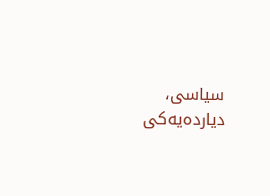سیاسی، دیاردەیەکی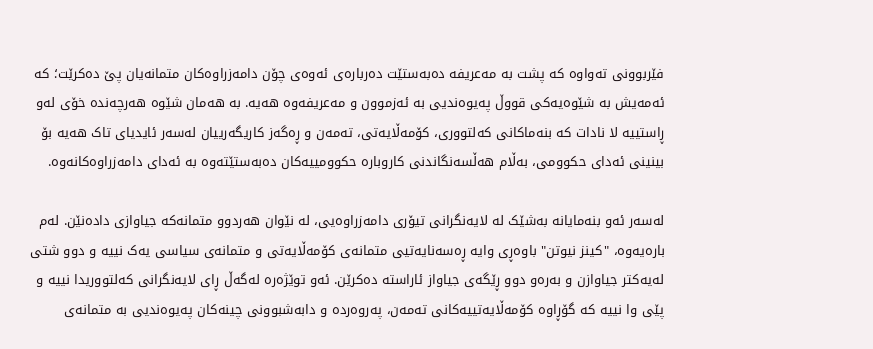فێربوونی تەواوە کە پشت بە مەعریفە دەبەستێت دەربارەی ئەوەی چۆن دامەزراوەکان متمانەیان پێ دەکرێت؛ کە ئەمەیش بە شێوەیەکی قووڵ پەیوەندیی بە ئەزموون و مەعریفەوە هەیە. بە هەمان شێوە هەرچەندە خۆی لەو ڕاستییە لا نادات کە بنەماکانى که‌لتوورى، کۆمەڵایەتی، تەمەن و ڕەگەز کاریگەرییان لەسەر ئایدیای تاک هەیە بۆ بینینی ئەدای حکوومی، بەڵام هەڵسەنگاندنی کاروبارە حكوومییه‌كان دەبەستێتەوە بە ئەدای دامەزراوەکانەوە.

لەسەر ئەو بنەمایانە بەشێک لە لایەنگرانی تیۆری دامەزراوەیی، لە نێوان هەردوو متمانەکە جیاوازی دادەنێن. لەم بارەیەوە، "كينز نيوتن" باوەڕی وایە ڕەسەنایه‌تیی متمانەی کۆمەڵایەتی و متمانەی سیاسی یەک نییە و دوو شتی لەیەکتر جیاوازن و بەرەو دوو ڕێگه‌ی جیاواز ئاراستە دەکرێن. ئەو توێژەرە لەگەڵ ڕای لایەنگرانی که‌لتووریدا نییە و پێى وا نییە کە گۆڕاوە کۆمەڵایەتییەکانى تەمەن، پەروەردە و دابەشبوونی چینەکان پەیوەندیی بە متمانەی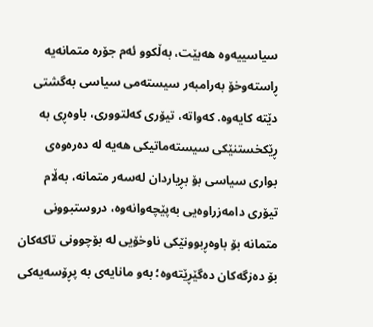سیاسییەوە هەبێت، بەڵکوو ئەم جۆرە متمانەیە ڕاستەوخۆ بەرامبەر سیسته‌می سیاسی بەگشتی دێتە کایەوە. کەواتە، تیۆری که‌لتووری، باوەڕی بە ڕێکخستنێکی سیسته‌ماتیکی هەیە لە دەرەوەی بوارى سیاسی بۆ بڕیاردان لەسەر متمانە، بەڵام تیۆری دامەزراوەيی بەپێچەوانەوە، دروستبوونی متمانە بۆ باوه‌ڕبوونێكی ناوخۆیی لە بۆچوونی تاکەکان بۆ دەزگه‌کان دەگێڕێتەوە؛ بەو مانایەى بە پڕۆسەیەکی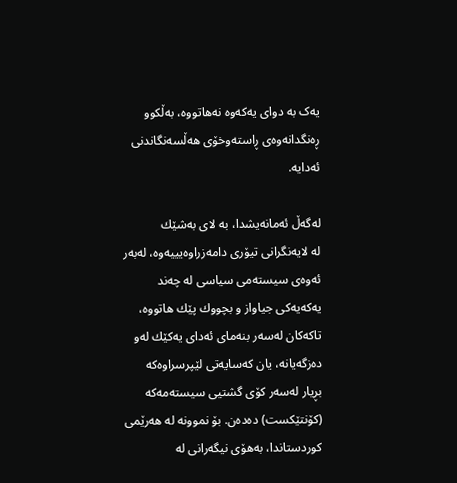یەک بە دوای یەکەوە نەهاتووە، بەڵکوو ڕەنگدانەوەی ڕاستەوخۆی هەڵسەنگاندنی ئەدایە.

له‌گه‌ڵ ئه‌مانه‌یشدا، به‌ لاى به‌شێك له ‌لايه‌نگرانى تيۆرى دامه‌زراوه‌ييیه‌وه،‌ له‌به‌ر ئه‌وه‌ى سیسته‌مى سياسى له ‌چه‌ند يه‌كه‌يه‌كى جياواز و بچووك پێك هاتووه‌، تاكه‌كان له‌سه‌ر بنه‌ماى ئه‌داى يه‌كێك له‌و دەزگه‌يانه، يان كه‌سايه‌تى لێپرسراوه‌كه‌‌ بڕيار له‌سه‌ر كۆى گشتیى سیسته‌مه‌كه‌ (كۆنتێكست) ده‌ده‌ن. بۆ نموونه‌ له‌ هه‌رێمى كوردستاندا، به‌هۆى نيگه‌رانى له‌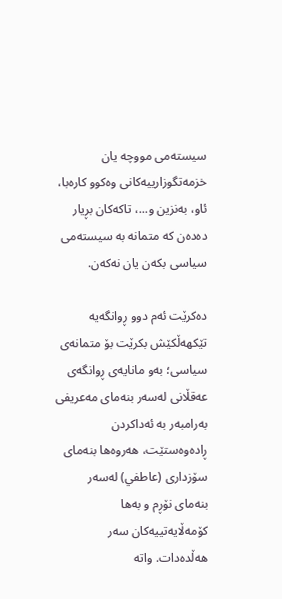سیسته‌مى مووچه‌ يان خزمه‌تگوزارييه‌كانى وه‌كوو كاره‌با، ئاو، به‌نزين و...، تاكه‌كان بڕيار ده‌ده‌ن كه‌ متمانه‌ به ‌سیسته‌مى سياسى بكه‌ن یان نه‌كه‌ن.

دەکرێت ئه‌م‌ دوو ڕوانگه‌يه‌ تێكهه‌ڵكێش بکرێت بۆ متمانه‌ى سياسى؛ به‌و مانايه‌ى ڕوانگه‌ى عه‌قڵانى له‌سه‌ر بنه‌ماى مه‌عريفى به‌رامبه‌ر به‌ ئه‌داكردن ڕاده‌وه‌ستێت، هه‌روه‌ها بنه‌ماى سۆزدارى (عاطفي) له‌سه‌ر بنه‌ماى نۆڕم و به‌ها‌ كۆمه‌ڵايه‌تيیه‌كان سه‌ر‌ هه‌ڵده‌دات. واتە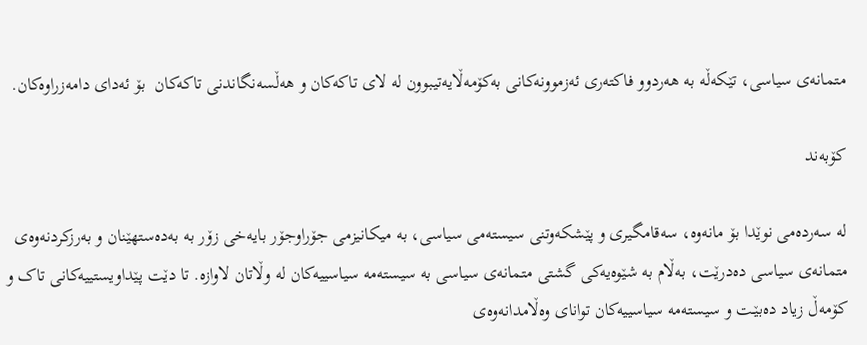متمانەی سیاسی، تێکەڵە بە هەردوو فاکتەری ئەزموونەکانی بەکۆمەڵایەتیبوون لە لای تاکەکان و هەڵسەنگاندنی تاکەکان  بۆ ئەداى دامەزراوەکان.

کۆبەند

لە سەردەمى نوێدا بۆ مانەوە، سەقامگیرى و پێشکەوتنى سیسته‌مى سیاسى، بە میکانیزمى جۆراوجۆر بایەخى زۆر بە بەدەستهێنان و بەرزکردنەوەى متمانەى سیاسى دەدرێت، بەڵام بە شێوەیەکى گشتى متمانەى سیاسى بە سیسته‌مە سیاسییەکان لە وڵاتان لاوازە. تا دێت پێداویستییەکانى تاک و کۆمەڵ زیاد دەبێـت و سیسته‌مە سیاسییەکان تواناى وەڵامدانەوەى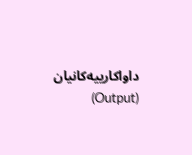داواکارییەکانیان (Output)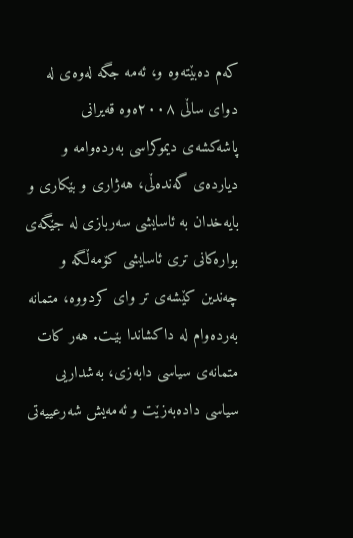کەم دەبێتەوە و، ئەمە جگە لەوەى لە دواى ساڵى ٢٠٠٨ەوە قەیرانى پاشەکشەى دیموکراسى بەردەوامە و دیاردەى گەندەڵى، هەژارى و بێکارى و بایەخدان بە ئاسایشى سەربازى لە جێگەى بوارەکانى ترى ئاسایشى کۆمەڵگە و چەندین کێشەى تر وای کردووە، متمانە بەردەوام لە داکشاندا بێـت. هەر کات متمانەى سیاسى دابەزى، بەشداریی سیاسی دادەبەزێت و ئەمەیش شەرعییەتى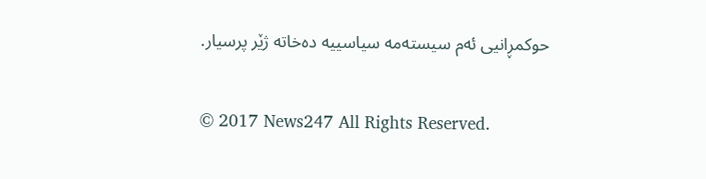حوکمڕانیی ئەم سیسته‌مە سیاسییە دەخاتە ژێر پرسیار.

© 2017 News247 All Rights Reserved.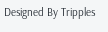Designed By Tripples